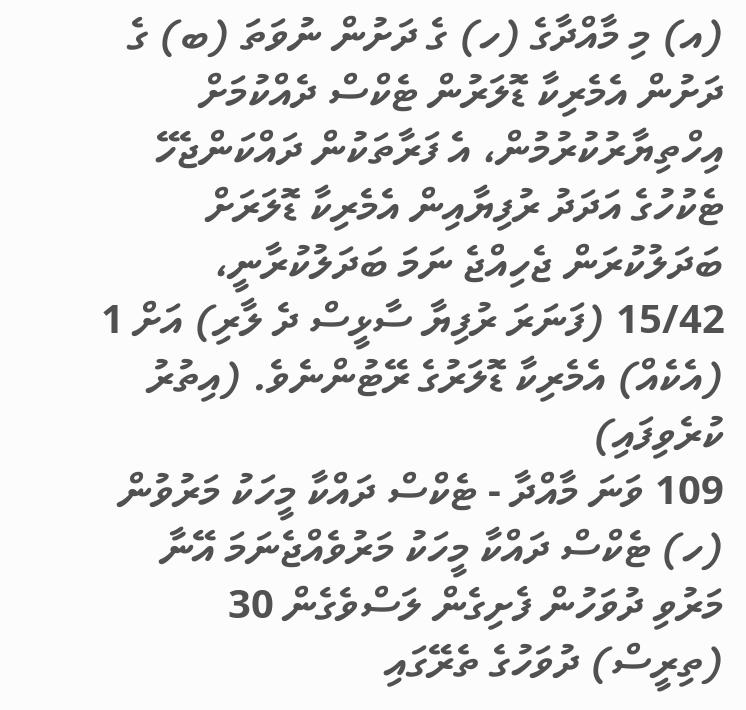(އ) މި މާއްދާގެ (ހ) ގެ ދަށުން ނުވަތަ (ބ) ގެ ދަށުން އެމެރިކާ ޑޮލަރުން ޓެކްސް ދެއްކުމަށް އިހްތިޔާރުކުރުމުން، އެ ފަރާތަކުން ދައްކަންޖެހޭ ޓެކުހުގެ އަދަދު ރުފިޔާއިން އެމެރިކާ ޑޮލަރަށް ބަދަލުކުރަން ޖެހިއްޖެ ނަމަ ބަދަލުކުރާނީ، 15/42 (ފަނަރަ ރުފިޔާ ސާޅީސް ދެ ލާރި) އަށް 1 (އެކެއް) އެމެރިކާ ޑޮލަރުގެ ރޭޓުންނެވެ. (އިތުރު ކުރެވިފައި)
109 ވަނަ މާއްދާ - ޓެކްސް ދައްކާ މީހަކު މަރުވުން
(ހ) ޓެކްސް ދައްކާ މީހަކު މަރުވެއްޖެނަމަ އޭނާ މަރުވި ދުވަހުން ފެށިގެން ލަސްވެގެން 30 (ތިރީސް) ދުވަހުގެ ތެރޭގައި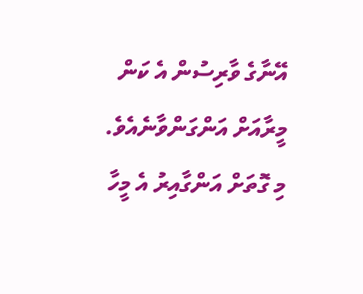އޭނާގެ ވާރިސުން އެ ކަން މީރާއަށް އަންގަންވާނެއެވެ. މި ގޮތަށް އަންގާއިރު އެ މީހާ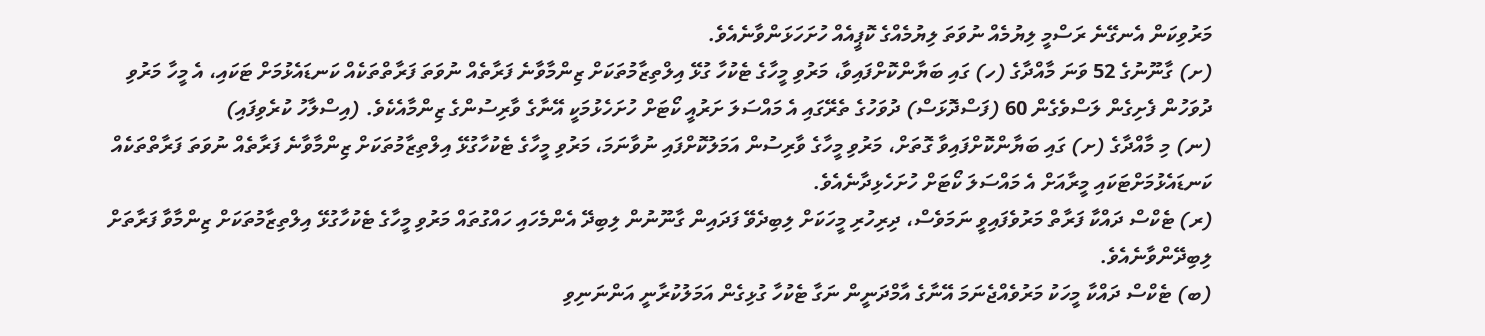މަރުވިކަން އެނގޭނެ ރަސްމީ ލިޔުމެއް ނުވަތަ ލިޔުމެއްގެ ކޮޕީއެއް ހުށަހަޅަންވާނެއެވެ.
(ށ) ގާނޫނުގެ 52 ވަނަ މާއްދާގެ (ހ) ގައި ބަޔާންކޮށްފައިވާ، މަރުވި މީހާގެ ޓެކުހާ ގުޅޭ އިލްތިޒާމުތަކަށް ޒިންމާވާނެ ފަރާތެއް ނުވަތަ ފަރާތްތަކެއް ކަނޑައެޅުމަށް ޓަކައި، އެ މީހާ މަރުވި ދުވަހުން ފެށިގެން ލަސްވެގެން 60 (ފަސްދޮޅަސް) ދުވަހުގެ ތެރޭގައި އެ މައްސަލަ ށަރުއީ ކޯޓަށް ހުށަހެޅުމަކީ އޭނާގެ ވާރިސުންގެ ޒިންމާއެކެވެ. (އިސްލާހު ކުރެވިފައި)
(ނ) މި މާއްދާގެ (ށ) ގައި ބަޔާންކޮށްފައިވާ ގޮތަށް، މަރުވި މީހާގެ ވާރިސުން އަމަލުކޮށްފައި ނުވާނަމަ، މަރުވި މީހާގެ ޓެކުހާގުޅޭ އިލްތިޒާމުތަކަށް ޒިންމާވާނެ ފަރާތެއް ނުވަތަ ފަރާތްތަކެއް ކަނޑައެޅުމަށްޓަކައި މީރާއަށް އެ މައްސަލަ ކޯޓަށް ހުށަހެޅިދާނެއެވެ.
(ރ) ޓެކްސް ދައްކާ ފަރާތް މަރުވެފައިވީ ނަމަވެސް، ދިރިހުރި މީހަކަށް ލިބިދެވޭ ފަދައިން ގާނޫނުން ލިބިދޭ އެންމެހައި ހައްގުތައް މަރުވި މީހާގެ ޓެކުހާގުޅޭ އިލްތިޒާމުތަކަށް ޒިންމާވާ ފަރާތަށް ލިބިދޭންވާނެއެވެ.
(ބ) ޓެކްސް ދައްކާ މީހަކު މަރުވެއްޖެނަމަ އޭނާގެ އާމްދަނީން ނަގާ ޓެކުހާ ގުޅިގެން އަމަލުކުރާނީ އަންނަނިވި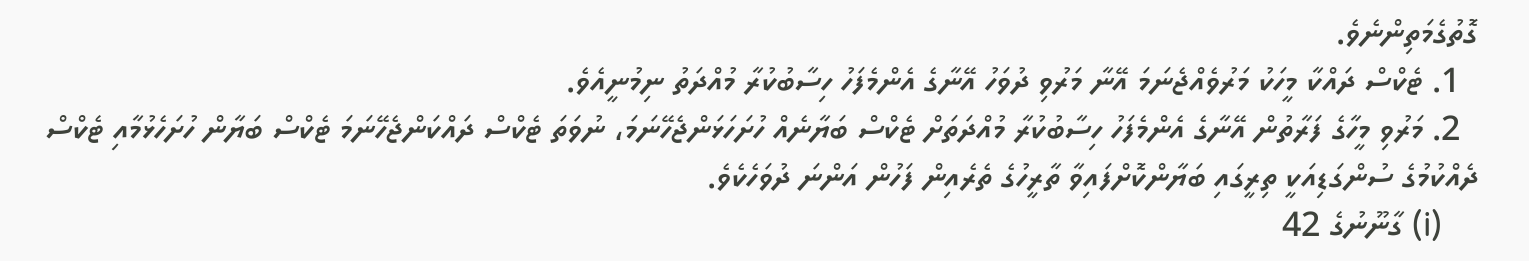ގޮތުގެމަތިންނެވެ.
  1. ޓެކްސް ދައްކާ މީހަކު މަރުވެއްޖެނަމަ އޭނާ މަރުވި ދުވަހު އޭނާގެ އެންމެފަހު ހިސާބުކުރާ މުއްދަތު ނިމުނީއެވެ.
  2. މަރުވި މީހާގެ ފަރާތުން އޭނާގެ އެންމެފަހު ހިސާބުކުރާ މުއްދަތަށް ޓެކްސް ބަޔާނެއް ހުށަހަޅަންޖެހޭނަމަ، ނުވަތަ ޓެކްސް ދައްކަންޖެހޭނަމަ ޓެކްސް ބަޔާން ހުށަހެޅުމާއި ޓެކްސް ދެއްކުމުގެ ސުންގަޑިއަކީ ތިރީގައި ބަޔާންކޮށްފައިވާ ތާރީހުގެ ތެރެއިން ފަހުން އަންނަ ދުވަހެކެވެ.
    (i) ގާނޫނުގެ 42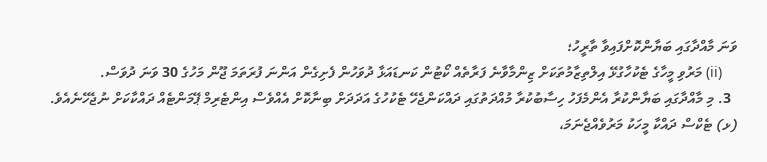ވަނަ މާއްދާގައި ބަޔާންކޮށްފައިވާ ތާރީހު؛
    (ii) މަރުވި މީހާގެ ޓެކުހާގުޅޭ އިލްތިޒާމުތަކަށް ޒިންމާވާނެ ފަރާތެއް ކޯޓުން ކަނޑައަޅާ ދުވަހުން ފެށިގެން އަންނަ ފުރަތަމަ ޖޫން މަހުގެ 30 ވަނަ ދުވަސް.
  3. މި މާއްދާގައި ބަޔާންކުރާ އެންމެފަހު ހިސާބުކުރާ މުއްދަތުގައި ދައްކަންޖެހޭ ޓެކުހުގެ އަދަދަށް ބިނާކޮށް އެއްވެސް އިންޓެރިމް ޕޭމަންޓެއް ދައްކާކަށް ނުޖެހޭނެއެވެ.
(ޅ) ޓެކްސް ދައްކާ މީހަކު މަރުވެއްޖެނަމަ،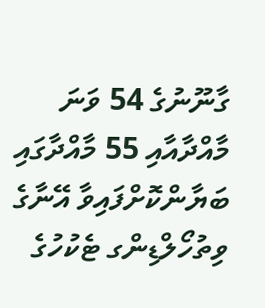ގާނޫނުގެ 54 ވަނަ މާއްދާއާއި 55 މާއްދާގައި ބަޔާންކޮށްފައިވާ އޭނާގެ ވިތުހޯލްޑިންގ ޓެކުހުގެ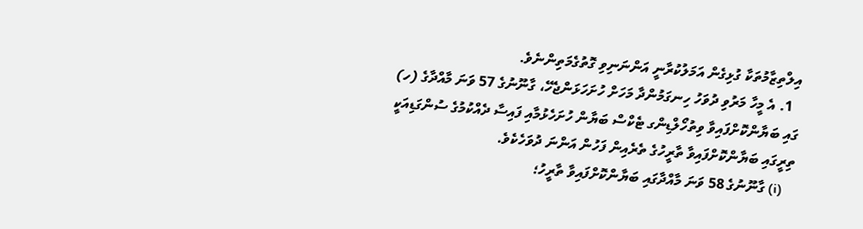އިލްތިޒާމުތަކާ ގުޅިގެން އަމަލުކުރާނީ އަންނަނިވި ގޮތުގެމަތިންނެވެ.
  1. އެ މީހާ މަރުވި ދުވަހު ހިނގަމުންދާ މަހަށް ހުށަހަޅަންޖެހޭ، ގާނޫނުގެ 57 ވަނަ މާއްދާގެ (ހ) ގައި ބަޔާންކޮށްފައިވާ ވިތުހޯލްޑިންގ ޓެކްސް ބަޔާން ހުށަހެޅުމާއި ފައިސާ ދެއްކުމުގެ ސުންގަޑިއަކީ ތިރީގައި ބަޔާންކޮށްފައިވާ ތާރީހުގެ ތެރެއިން ފަހުން އަންނަ ދުވަހެކެވެ.
    (i) ގާނޫނުގެ 58 ވަނަ މާއްދާގައި ބަޔާންކޮށްފައިވާ ތާރީހު؛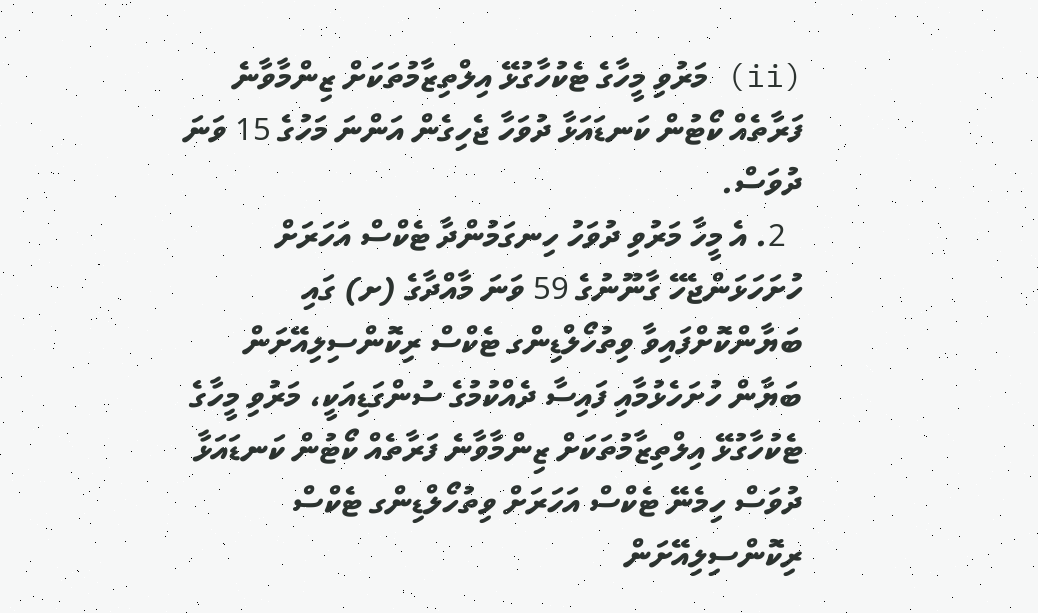(ii) މަރުވި މީހާގެ ޓެކުހާގުޅޭ އިލްތިޒާމުތަކަށް ޒިންމާވާނެ ފަރާތެއް ކޯޓުން ކަނޑައަޅާ ދުވަހާ ޖެހިގެން އަންނަ މަހުގެ 15 ވަނަ ދުވަސް.
  2. އެ މީހާ މަރުވި ދުވަހު ހިނގަމުންދާ ޓެކްސް އަހަރަށް ހުށަހަޅަންޖެހޭ ގާނޫނުގެ 59 ވަނަ މާއްދާގެ (ށ) ގައި ބަޔާންކޮށްފައިވާ ވިތުހޯލްޑިންގ ޓެކްސް ރިކޮންސިލިއޭށަން ބަޔާން ހުށަހެޅުމާއި ފައިސާ ދެއްކުމުގެ ސުންގަޑިއަކީ، މަރުވި މީހާގެ ޓެކުހާގުޅޭ އިލްތިޒާމުތަކަށް ޒިންމާވާނެ ފަރާތެއް ކޯޓުން ކަނޑައަޅާ ދުވަސް ހިމެނޭ ޓެކްސް އަހަރަށް ވިތުހޯލްޑިންގ ޓެކްސް ރިކޮންސިލިއޭށަން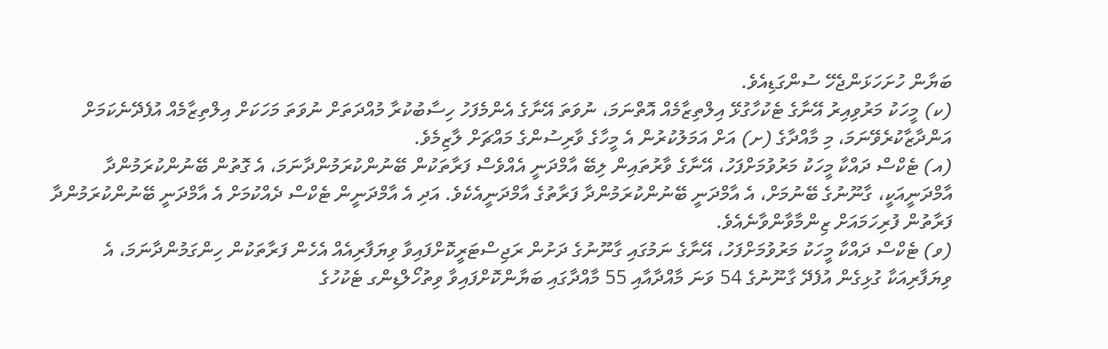ބަޔާން ހުށަހަޅަންޖެހޭ ސުންގަޑިއެވެ.
(ކ) މީހަކު މަރުވިއިރު އޭނާގެ ޓެކުހާގުޅޭ އިލްތިޒާމެއް އޮތްނަމަ، ނުވަތަ އޭނާގެ އެންމެފަހު ހިސާބުކުރާ މުއްދަތަށް ނުވަތަ މަހަކަށް އިލްތިޒާމެއް އުފެދޭނެކަމަށް އަންދާޒާކުރެވޭނަމަ، މި މާއްދާގެ (ށ) އަށް އަމަލުކުރުން އެ މީހާގެ ވާރިސުންގެ މައްޗަށް ލާޒިމެވެ.
(އ) ޓެކްސް ދައްކާ މީހަކު މަރުވުމަށްފަހު، އޭނާގެ ވާރުތައިން ލިބޭ އާމްދަނީ އެއްވެސް ފަރާތަކުން ބޭނުންކުރަމުންދާނަމަ، އެ ގޮތުން ބޭނުންކުރަމުންދާ އާމްދަނީއަކީ، ގާނޫނުގެ ބޭނުމަށް، އެ އާމްދަނީ ބޭނުންކުރަމުންދާ ފަރާތުގެ އާމްދަނީއެކެވެ. އަދި އެ އާމްދަނީން ޓެކްސް ދެއްކުމަށް އެ އާމްދަނީ ބޭނުންކުރަމުންދާ ފަރާތުން ފުރިހަމައަށް ޒިންމާވާންވާނެއެވެ.
(ވ) ޓެކްސް ދައްކާ މީހަކު މަރުވުމަށްފަހު، އޭނާގެ ނަމުގައި ގާނޫނުގެ ދަށުން ރަޖިސްޓަރީކޮށްފައިވާ ވިޔަފާރިއެއް އެހެން ފަރާތަކުން ހިންގަމުންދާނަމަ، އެ ވިޔަފާރިއަކާ ގުޅިގެން އުފެދޭ ގާނޫނުގެ 54 ވަނަ މާއްދާއާއި 55 މާއްދާގައި ބަޔާންކޮށްފައިވާ ވިތުހޯލްޑިންގ ޓެކުހުގެ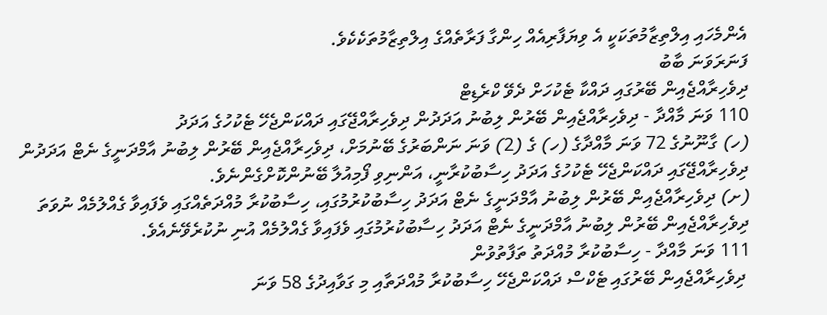އެންމެހައި އިލްތިޒާމުތަކަކީ އެ ވިޔަފާރިއެއް ހިންގާ ފަރާތެއްގެ އިލްތިޒާމުތަކެކެވެ.
ފަނަރަވަނަ ބާބު
ދިވެހިރާއްޖެއިން ބޭރުގައި ދައްކާ ޓެކުހަށް ދެވޭ ކްރެޑިޓް
110 ވަނަ މާއްދާ - ދިވެހިރާއްޖެއިން ބޭރުން ލިބުނު އަދަދުން ދިވެހިރާއްޖޭގައި ދައްކަންޖެހޭ ޓެކުހުގެ އަދަދު
(ހ) ގާނޫނުގެ 72 ވަނަ މާއްދާގެ (ހ) ގެ (2) ވަނަ ނަންބަރުގެ ބޭނުމަށް، ދިވެހިރާއްޖެއިން ބޭރުން ލިބުނު އާމްދަނީގެ ނެޓް އަދަދުން ދިވެހިރާއްޖޭގައި ދައްކަންޖެހޭ ޓެކުހުގެ އަދަދު ހިސާބުކުރާނީ، އަންނިވި ފޯމިއުލާ ބޭނުންކޮށްގެންނެވެ.
(ށ) ދިވެހިރާއްޖެއިން ބޭރުން ލިބުނު އާމްދަނީގެ ނެޓް އަދަދު ހިސާބުކުރުމުގައި، ހިސާބުކުރާ މުއްދަތެއްގައި ވެފައިވާ ގެއްލުމެއް ނުވަތަ ދިވެހިރާއްޖެއިން ބޭރުން ލިބުނު އާމްދަނީގެ ނެޓް އަދަދު ހިސާބުކުރުމުގައި ވެފައިވާ ގެއްލުމެއް އުނި ނުކުރެވޭނެއެވެ.
111 ވަނަ މާއްދާ - ހިސާބުކުރާ މުއްދަތު ތަފާތުވުން
 ދިވެހިރާއްޖެއިން ބޭރުގައި ޓެކްސް ދައްކަންޖެހޭ ހިސާބުކުރާ މުއްދަތާއި މި ގަވާއިދުގެ 58 ވަނަ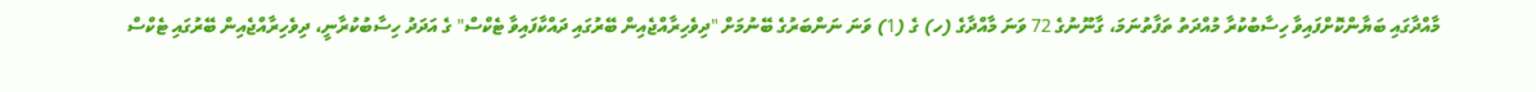މާއްދާގައި ބަޔާންކޮށްފައިވާ ހިސާބުކުރާ މުއްދަތު ތަފާތުނަމަ، ގާނޫނުގެ 72 ވަނަ މާއްދާގެ (ހ) ގެ (1) ވަނަ ނަންބަރުގެ ބޭނުމަށް "ދިވެހިރާއްޖެއިން ބޭރުގައި ދައްކާފައިވާ ޓެކްސް" ގެ އަދަދު ހިސާބުކުރާނީ، ދިވެހިރާއްޖެއިން ބޭރުގައި ޓެކްސް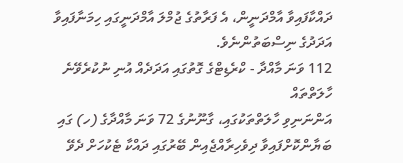ދައްކާފައިވާ އާމްދަނީން، އެ ފަރާތުގެ ޖުމްލަ އާމްދަނީގައި ހިމަނާފައިވާ އަދަދުގެ ނިސްބަތުންނެވެ.
112 ވަނަ މާއްދާ - ކްރެޑިޓްގެ ގޮތުގައި އަދަދެއް އުނި ނުކުރެވޭނެ ހާލަތްތައް
އަންނަނިވި ހާލަތްތަކުގައި، ގާނޫނުގެ 72 ވަނަ މާއްދާގެ (ހ) ގައި ބަޔާންކޮށްފައިވާ ދިވެހިރާއްޖެއިން ބޭރުގައި ދައްކާ ޓެކުހަށް ދެވޭ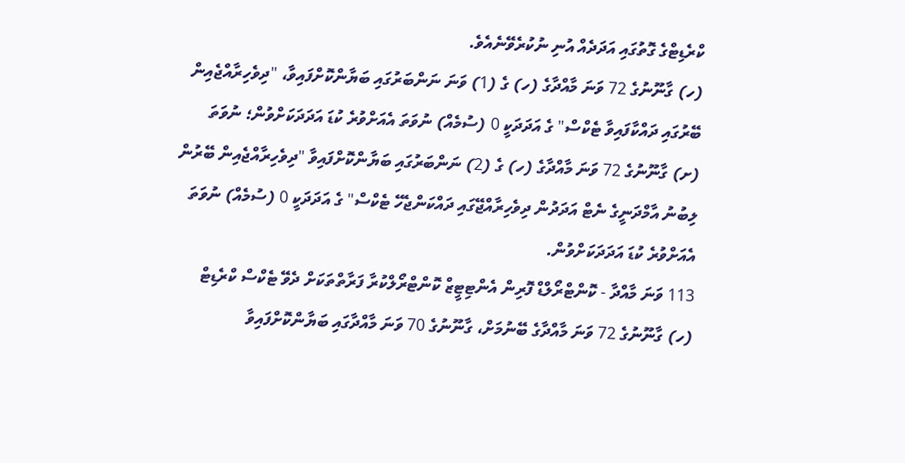ކްރެޑިޓްގެ ގޮތުގައި އަދަދެއް އުނި ނުކުރެވޭނެއެވެ.
(ހ) ގާނޫނުގެ 72 ވަނަ މާއްދާގެ (ހ) ގެ (1) ވަނަ ނަންބަރުގައި ބަޔާންކޮށްފައިވާ، "ދިވެހިރާއްޖެއިން ބޭރުގައި ދައްކާފައިވާ ޓެކްސް" ގެ އަދަދަކީ 0 (ސުމެއް) ނުވަތަ އެއަށްވުރެ ކުޑަ އަދަދަކަށްވުން؛ ނުވަތަ
(ށ) ގާނޫނުގެ 72 ވަނަ މާއްދާގެ (ހ) ގެ (2) ނަންބަރުގައި ބަޔާންކޮށްފައިވާ "ދިވެހިރާއްޖެއިން ބޭރުން ލިބުނު އާމްދަނީގެ ނެޓް އަދަދުން ދިވެހިރާއްޖޭގައި ދައްކަންޖެހޭ ޓެކްސް" ގެ އަދަދަކީ 0 (ސުމެއް) ނުވަތަ އެއަށްވުރެ ކުޑަ އަދަދަކަށްވުން.
113 ވަނަ މާއްދާ - ކޮންޓްރޯލްޑް ފޮރިން އެންޓިޓީޒް ކޮންޓްރޯލްކުރާ ފަރާތްތަކަށް ދެވޭ ޓެކްސް ކްރެޑިޓް
(ހ) ގާނޫނުގެ 72 ވަނަ މާއްދާގެ ބޭނުމަށް، ގާނޫނުގެ 70 ވަނަ މާއްދާގައި ބަޔާންކޮށްފައިވާ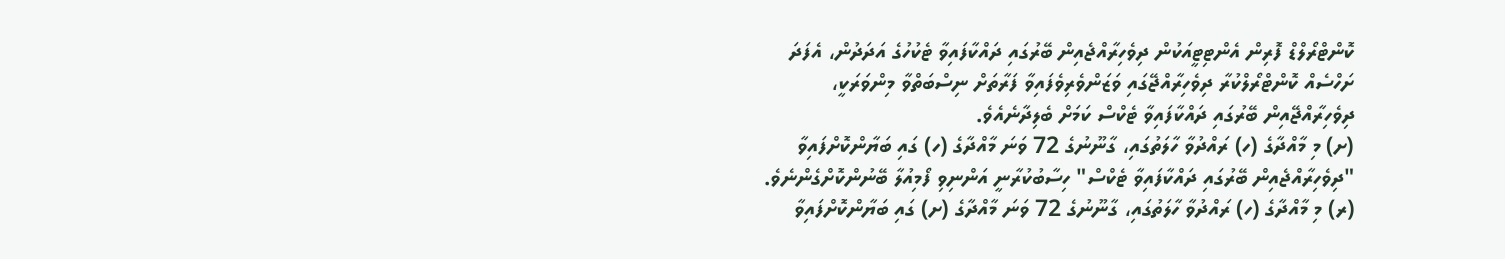ކޮންޓްރޯލްޑް ފޮރިން އެންޓިޓީއަކުން ދިވެހިރާއްޖެއިން ބޭރުގައި ދައްކާފައިވާ ޓެކުހުގެ އަދަދުން، އެފަދަ ށަހްސެއް ކޮންޓްރޯލްކުރާ ދިވެހިރާއްޖޭގައި ވަޒަންވެރިވެފައިވާ ފަރާތަށް ނިސްބަތްވާ މިންވަރަކީ، ދިވެހިރާއްޖޭއިން ބޭރުގައި ދައްކާފައިވާ ޓެކްސް ކަމަށް ބެލިދާނެއެވެ.
(ށ) މި މާއްދާގެ (ހ) ރައްދުވާ ހާލަތުގައި، ގާނޫނުގެ 72 ވަނަ މާއްދާގެ (ހ) ގައި ބަޔާންކޮށްފައިވާ "ދިވެހިރާއްޖެއިން ބޭރުގައި ދައްކާފައިވާ ޓެކްސް" ހިސާބުކުރާނީ އަންނިވި ފޯމިއުލާ ބޭނުންކޮށްގެންނެވެ.
(ރ) މި މާއްދާގެ (ހ) ރައްދުވާ ހާލަތުގައި، ގާނޫނުގެ 72 ވަނަ މާއްދާގެ (ށ) ގައި ބަޔާންކޮށްފައިވާ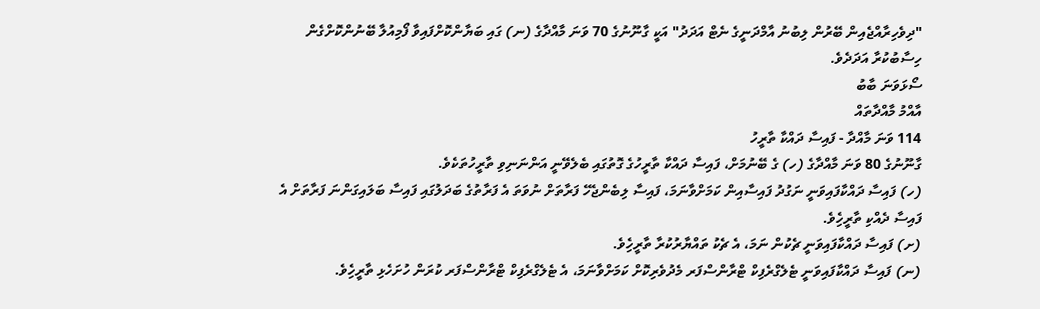"ދިވެހިރާއްޖެއިން ބޭރުން ލިބުނު އާމްދަނީގެ ނެޓް އަދަދު" އަކީ ގާނޫނުގެ 70 ވަނަ މާއްދާގެ (ނ) ގައި ބަޔާންކޮށްފައިވާ ފޯމިއުލާ ބޭނުންކޮށްގެން ހިސާބުކުރާ އަދަދެވެ.
ސޯޅަވަނަ ބާބު
އާއްމު މާއްދާތައް
114 ވަނަ މާއްދާ - ފައިސާ ދައްކާ ތާރީހު
ގާނޫނުގެ 80 ވަނަ މާއްދާގެ (ހ) ގެ ބޭނުމަށް، ފައިސާ ދައްކާ ތާރީހުގެ ގޮތުގައި ބެލެވޭނީ އަންނަނިވި ތާރީހުތަކެވެ.
(ހ) ފައިސާ ދައްކާފައިވަނީ ނަގުދު ފައިސާއިން ކަމަށްވާނަމަ، ފައިސާ ލިބެންޖެހޭ ފަރާތަށް ނުވަތަ އެ ފަރާތުގެ ބަދަލުގައި ފައިސާ ބަލައިގަންނަ ފަރާތަށް އެ ފައިސާ ދެއްކި ތާރީހިެވެ.
(ށ) ފައިސާ ދައްކާފައިވަނީ ޗެކުން ނަމަ، އެ ޗެކު ތައްޔާރުކުރާ ތާރީހިެވެ.
(ނ) ފައިސާ ދައްކާފައިވަނީ ޓެލެގްރެފިކް ޓްރާންސްފަރ މެދުވެރިކޮށް ކަމަށްވާނަމަ، އެ ޓެލެގްރެފިކް ޓްރާންސްފަރ ކުރަން ހުށަހެޅި ތާރީހިެވެ.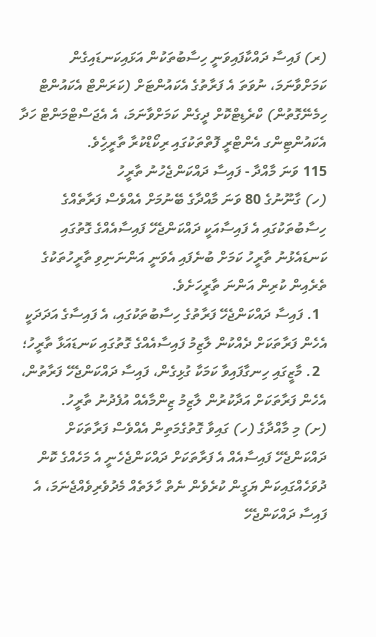(ރ) ފައިސާ ދައްކާފައިވަނީ ހިސާބުތަކުން އަޅައިކަނޑައިގެން ކަމަށްވާނަމަ، ނުވަތަ އެ ފަރާތުގެ އެކައުންޓަށް (ކަރަންޓް އެކައުންޓް ހިމެނޭގޮތުން) ކްރެޑިޓްކޮށް ދީގެން ކަމަށްވާނަމަ، އެ އެޖަސްޓްމަންޓް ހަދާ އެކައުންޓިންގ އެންޓްރީ ފޮތްތަކުގައި ރިކޯޑްކުރާ ތާރީހިެވެ.
115 ވަނަ މާއްދާ - ފައިސާ ދައްކަންޖެހުނު ތާރީހު
(ހ) ގާނޫނުގެ 80 ވަނަ މާއްދާގެ ބޭނުމަށް އެއްވެސް ފަރާތެއްގެ ހިސާބުތަކުގައި އެ ފައިސާއަކީ ދައްކަންޖެހޭ ފައިސާއެއްގެ ގޮތުގައި ކަނޑައެޅުނު ތާރީހު ކަމަށް ބުނެފައި އެވަނީ އަންނަނިވި ތާރީހުތަކުގެ ތެރެއިން ކުރިން އަންނަ ތާރީހަށެވެ.
  1. ފައިސާ ދައްކަންޖެހޭ ފަރާތުގެ ހިސާބުތަކުގައި، އެ ފައިސާގެ އަދަދަކީ އެހެން ފަރާތަކަށް ދެއްކުން ލާޒިމު ފައިސާއެއްގެ ގޮތުގައި ކަނޑައަޅާ ތާރީހު؛
  2. މާޒީގައި ހިނގާފައިވާ ކަމަކާ ގުޅިގެން، ފައިސާ ދައްކަންޖެހޭ ފަރާތުން، އެހެން ފަރާތަކަށް އަދާކުރުން ލާޒިމު ޒިންމާއެއް އުފެދުނު ތާރީހު.
(ށ) މި މާއްދާގެ (ހ) ގައިވާ ގޮތުގެމަތިން އެއްވެސް ފަރާތަކަށް ދައްކަންޖެހޭ ފައިސާއެއް އެ ފަރާތަކަށް ދައްކަންޖެހެނީ އެ މަހެއްގެ ކޮން ދުވަހެއްގައިކަން ޔަގީން ކުރެވެން ނެތް ހާލަތެއް މެދުވެރިވެއްޖެނަމަ، އެ ފައިސާ ދައްކަންޖެހޭ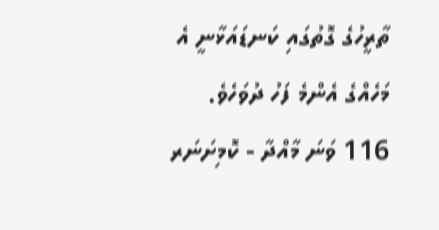ތާރީހުގެ ގޮތުގައި ކަނޑައަޅާނީ އެ މަހެއްގެ އެންމެ ފަހު ދުވަހެވެ.
116 ވަނަ މާއްދާ - ކޮމިށަނަރ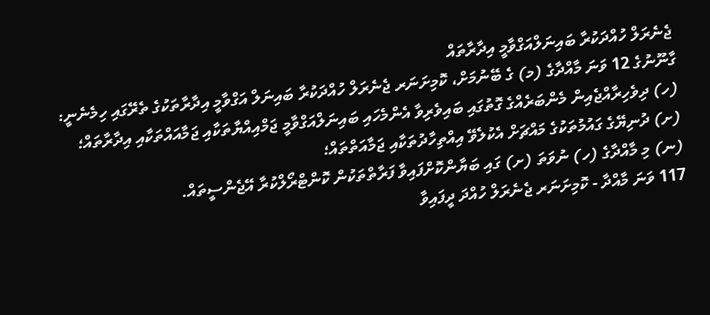ޖެނެރަލް ހުއްދަކުރާ ބައިނަލްއަގްވާމީ އިދާރާތައް
ގާނޫނުގެ 12 ވަނަ މާއްދާގެ (މ) ގެ ބޭނުމަށް، ކޮމިށަނަރ ޖެނެރަލް ހުއްދަކުރާ ބައިނަލް އަގްވާމީ އިދާރާތަކުގެ ތެރޭގައި ހިމެނެނީ:
(ހ) ދިވެހިރާއްޖެއިން މެންބަރެއްގެ ގޮތުގައި ބައިވެރިވާ އެންމެހައި ބައިނަލްއަގްވާމީ ޖަމްއިއްޔާތަކާއި ޖަމާއައްތަކާއި އިދާރާތައް؛
(ށ) ދުނިޔޭގެ ގައުމުތަކުގެ މައްޗަށް އެކުލެވޭ އިއްތިހާދުތަކާއި ޖަމާއަތްތައް؛
(ނ) މި މާއްދާގެ (ހ) ނުވަތަ (ށ) ގައި ބަޔާންކޮށްފައިވާ ފަރާތްތަކުން ކޮންޓްރޯލްކުރާ އޭޖެންސީތައް.
117 ވަނަ މާއްދާ - ކޮމިށަނަރ ޖެނެރަލް ހުއްދަ ދީފައިވާ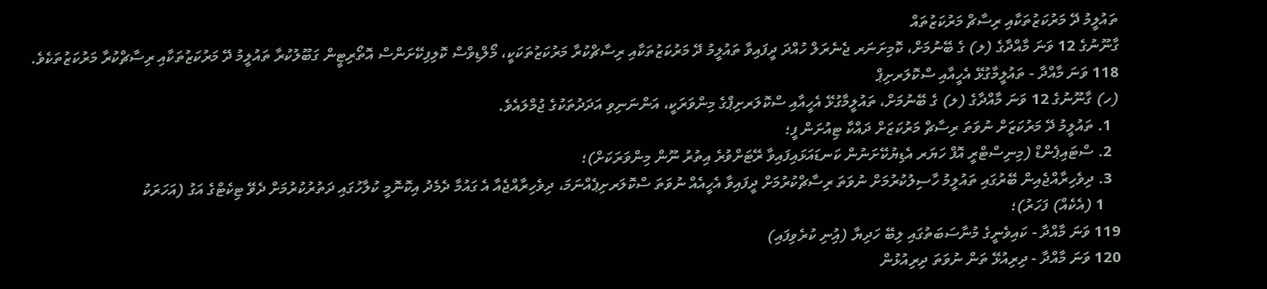ތައުލީމު ދޭ މަރުކަޒުތަކާއި ރިސާޗް މަރުކަޒުތައް
ގާނޫނުގެ 12 ވަނަ މާއްދާގެ (ލ) ގެ ބޭނުމަށް، ކޮމިށަނަރ ޖެނެރަލް ހުއްދަ ދީފައިވާ ތައުލީމު ދޭ މަރުކަޒުތަކާއި ރިސާޗްކުރާ މަރުކަޒުތަކަކީ، މޯލްޑިވްސް ކޮލިފިކޭށަންސް އޮތޯރިޓީން ގަބޫލުކުރާ ތައުލީމު ދޭ މަރުކަޒުތަކާއި ރިސާޗްކުރާ މަރުކަޒުތަކެވެ.
118 ވަނަ މާއްދާ - ތައުލީމާގުޅޭ އެހީއާއި ސްކޮލަރށިޕް
(ހ) ގާނޫނުގެ 12 ވަނަ މާއްދާގެ (ލ) ގެ ބޭނުމަށް، ތައުލީމާގުޅޭ އެހީއާއި ސްކޮލަރށިޕްގެ މިންވަރަކީ، އަންނަނިވި އަދަދުތަކުގެ ޖުމްލައެވެ.
  1. ތައުލީމު ދޭ މަރުކަޒަށް ނުވަތަ ރިސާޗް މަރުކަޒަށް ދައްކާ ޓިއުށަން ފީ؛
  2. ސްޓައިޕެންޑް (މިނިސްޓްރީ އޮފް ހަޔަރ އެޑިޔުކޭށަނުން ކަނޑައަޅައިފައިވާ ރޭޓަށްވުރެ އިތުރު ނޫން މިންވަރަކަށް)؛
  3. ދިވެހިރާއްޖެއިން ބޭރުގައި ތައުލީމު ހާސިލުކުރުމަށް ނުވަތަ ރިސާޗްކުރުމަށް ދީފައިވާ އެހީއެއް ނުވަތަ ސްކޮލަރށިޕެއްނަމަ، ދިވެހިރާއްޖެއާ އެ ގައުމާ ދެމެދު އިކޮނޮމީ ކުލާހުގައި ދަތުރުކުރުމަށް ދެވޭ ޓިކެޓްގެ އަގު (އަހަރަކު
    1 (އެކެއް) ފަހަރު)؛
119 ވަނަ މާއްދާ - ކައިވެނީގެ މުނާސަބަތުގައި ލިބޭ ހަދިޔާ (އިުނި ކުރެވިފައި)
120 ވަނަ މާއްދާ - ދިރިއުޅޭ ތަން ނުވަތަ ދިރިއުޅުން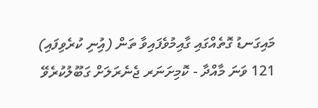މައިގަނޑު ގޮތެއްގައި ގާއިމުވެފައިވާ ތަން (އިުނި ކުރެވިފައި)
121 ވަނަ މާއްދާ - ކޮމިށަނަރ ޖެނެރަލަށް ގަބޫލުކުރެވޭ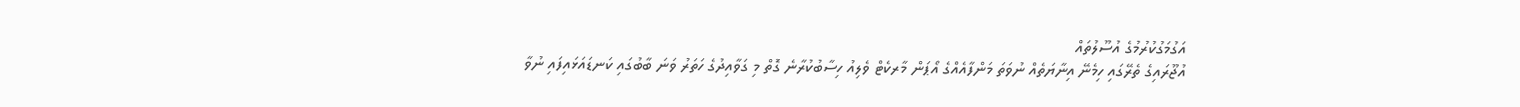އަގުމަގުކުރުމުގެ އުސޫލުތައް
އުޖޫރައިގެ ތެރޭގައި ހިމެނޭ އިނާޔަތެއް ނުވަތަ މަންފާއެއްގެ އޯޕަން މާރކެޓް ވެލިއު ހިސާބުކުރާނެ ގޮތް މި ގަވާއިދުގެ ހަތަރު ވަނަ ބާބުގައި ކަނޑައަޅައިފައި ނުވާ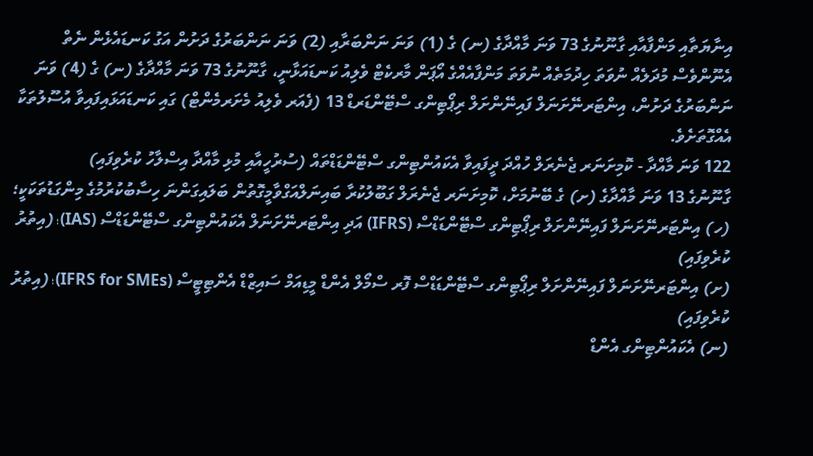އިނާޔަތާއި މަންފާއާއި ގާނޫނުގެ 73 ވަނަ މާއްދާގެ (ނ) ގެ (1) ވަނަ ނަންބަރާއި (2) ވަނަ ނަންބަރުގެ ދަށުން އަގު ކަނޑައެޅެން ނެތް އެނޫންވެސް މުދަލެއް ނުވަތަ ހިދުމަތެއް ނުވަތަ މަންފާއެއްގެ އޯޕަން މާރކެޓް ވެލިއު ކަނޑައަޅާނީ، ގާނޫނުގެ 73 ވަނަ މާއްދާގެ (ނ) ގެ (4) ވަނަ ނަންބަރުގެ ދަށުން، އިންޓަރނޭށަނަލް ފައިނޭންށަލް ރިޕޯޓިންގ ސްޓޭންޑަރޑް 13 (ފެއަރ ވެލިއު މެށަރމެންޓް) ގައި ކަނޑައަޅައިފައިވާ އުސޫލުތަކާ އެއްގޮތަށެވެ.
122 ވަނަ މާއްދާ - ކޮމިށަނަރ ޖެނެރަލް ހުއްދަ ދީފައިވާ އެކައުންޓިންގ ސްޓޭންޑަޑްތައް (ސުރުހީއާއި މުޅި މާއްދާ އިސްލާހު ކުރެވިފައި)
ގާނޫނުގެ 13 ވަނަ މާއްދާގެ (ށ) ގެ ބޭނުމަށް، ކޮމިށަނަރ ޖެނެރަލް ގަބޫލުކުރާ ބައިނަލްއަގްވާމީގޮތުން ބަލައިގަންނަ ހިސާބުކުރުމުގެ މިންގަޑުތަކަކީ؛
(ހ) އިންޓަރނޭށަނަލް ފައިނޭންށަލް ރިޕޯޓިންގ ސްޓޭންޑަޑްސް (IFRS) އަދި އިންޓަރނޭށަނަލް އެކައުންޓިންގ ސްޓޭންޑަޑްސް (IAS)؛ (އިތުރު ކުރެވިފައި)
(ށ) އިންޓަރނޭށަނަލް ފައިނޭންށަލް ރިޕޯޓިންގ ސްޓޭންޑަޑްސް ފޮރ ސްމޯލް އެންޑް މީޑިއަމް ސައިޒްޑް އެންޓިޓީސް (IFRS for SMEs)؛ (އިތުރު ކުރެވިފައި)
(ނ) އެކައުންޓިންގ އެންޑް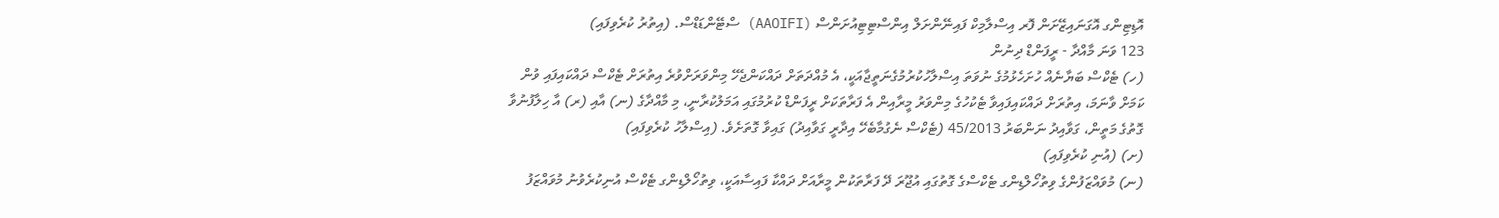އޮޑިޓިންގ އޮގަނައިޒޭށަން ފޮރ އިސްލާމިކް ފައިނޭންށަލް އިންސްޓިޓިއުށަންސް (AAOIFI) ސްޓޭންޑަޑްސް. (އިތުރު ކުރެވިފައި)
123 ވަނަ މާއްދާ - ރީފަންޑް ދިނުން
(ހ) ޓެކްސް ބަޔާނެއް ހުށަހެޅުމުގެ ނުވަތަ އިސްލާހުކުރުމުގެނަތީޖާއަކީ، އެ މުއްދަތަށް ދައްކަންޖެހޭ މިންވަރަށްވުރެ އިތުރަށް ޓެކްސް ދައްކައިފައި ވުން ކަމަށް ވާނަމަ، އިތުރަށް ދައްކައިފައިވާ ޓެކުހުގެ މިންވަރު މީރާއިން އެ ފަރާތަކަށް ރީފަންޑް ކުރުމުގައި އަމަލުކުރާނީ، މި މާއްދާގެ (ނ) އާއި (ރ) އާ ހިލާފުނުވާ ގޮތުގެ މަތީން، ގަވާއިދު ނަންބަރު 45/2013 (ޓެކްސް ނެގުމާބެހޭ އިދާރީ ގަވާއިދު) ގައިވާ ގޮތަށެވެ. (އިސްލާހު ކުރެވިފައި)
(ށ) (އުނި ކުރެވިފައި)
(ނ) މުވައްޒަފުންގެ ވިތުހޯލްޑިންގ ޓެކްސްގެ ގޮތުގައި އުޖޫރަ ދޭ ފަރާތަކުން މީރާއަށް ދައްކާ ފައިސާއަކީ، ވިތުހޯލްޑިންގ ޓެކްސް އުނިކުރެވުނު މުވައްޒަފު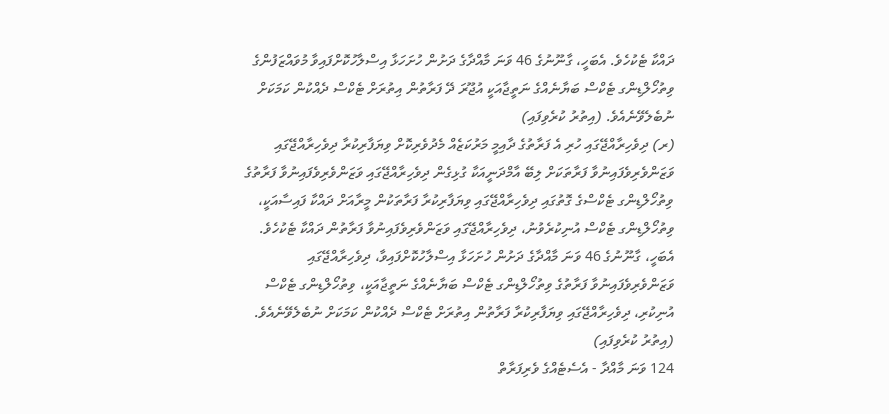ދައްކާ ޓެކުހެވެ. އެބަހީ، ގާނޫނުގެ 46 ވަނަ މާއްދާގެ ދަށުން ހުށަހަޅާ އިސްލާހުކޮށްފައިވާ މުވައްޒަފުންގެ ވިތުހޯލްޑިންގ ޓެކްސް ބަޔާނެއްގެ ނަތީޖާއަކީ އުޖޫރަ ދޭ ފަރާތުން އިތުރަށް ޓެކްސް ދެއްކުން ކަމަކަށް ނުބެލެވޭނެއެވެ. (އިތުރު ކުރެވިފައި)
(ރ) ދިވެހިރާއްޖޭގައި ހުރި އެ ފަރާތުގެ ދާއިމީ މަރުކަޒެއް މެދުވެރިކޮށް ވިޔަފާރިކުރާ ދިވެހިރާއްޖޭގައި ވަޒަންވެރިވެފައިނުވާ ފަރާތަކަށް ލިބޭ އާމްދަނީއަކާ ގުޅިގެން ދިވެހިރާއްޖޭގައި ވަޒަންވެރިވެފައިނުވާ ފަރާތުގެ ވިތުހޯލްޑިންގ ޓެކްސްގެ ގޮތުގައި ދިވެހިރާއްޖޭގައި ވިޔަފާރިކުރާ ފަރާތަކުން މީރާއަށް ދައްކާ ފައިސާއަކީ، ވިތުހޯލްޑިންގ ޓެކްސް އުނިކުރެވުނު، ދިވެހިރާއްޖޭގައި ވަޒަންވެރިވެފައިނުވާ ފަރާތުން ދައްކާ ޓެކުހެވެ. އެބަހީ، ގާނޫނުގެ 46 ވަނަ މާއްދާގެ ދަށުން ހުށަހަޅާ އިސްލާހުކޮށްފައިވާ، ދިވެހިރާއްޖޭގައި ވަޒަންވެރިވެފައިނުވާ ފަރާތުގެ ވިތުހޯލްޑިންގ ޓެކްސް ބަޔާނެއްގެ ނަތީޖާއަކީ، ވިތުހޯލްޑިންގ ޓެކްސް އުނިކުރި، ދިވެހިރާއްޖޭގައި ވިޔަފާރިކުރާ ފަރާތުން އިތުރަށް ޓެކްސް ދެއްކުން ކަމަކަށް ނުބެލެވޭނެއެވެ. (އިތުރު ކުރެވިފައި)
124 ވަނަ މާއްދާ - އެސެޓެއްގެ ވެރިފަރާތް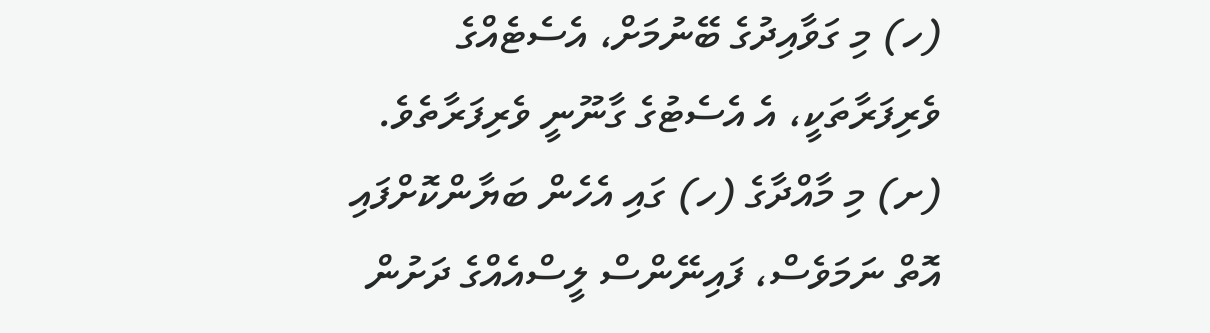(ހ) މި ގަވާއިދުގެ ބޭނުމަށް، އެސެޓެއްގެ ވެރިފަރާތަކީ، އެ އެސެޓުގެ ގާނޫނީ ވެރިފަރާތެވެ.
(ށ) މި މާއްދާގެ (ހ) ގައި އެހެން ބަޔާންކޮށްފައި އޮތް ނަމަވެސް، ފައިނޭންސް ލީސްއެއްގެ ދަށުން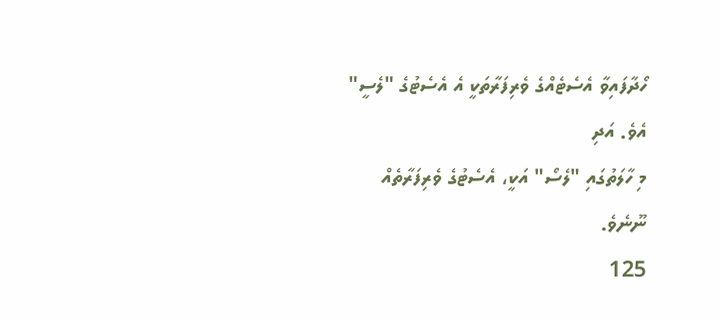ހޯދާފައިވާ އެސެޓެއްގެ ވެރިފަރާތަކީ އެ އެސެޓުގެ "ލެސީ" އެވެ. އަދި
މި ހާލަތުގައި "ލެސޯ" އަކީ، އެސެޓުގެ ވެރިފަރާތެއް ނޫނެވެ.
125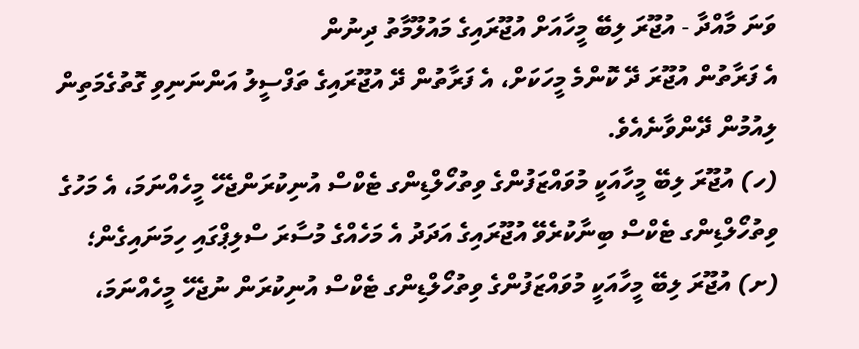ވަނަ މާއްދާ - އުޖޫރަ ލިބޭ މީހާއަށް އުޖޫރައިގެ މައުލޫމާތު ދިނުން
އެ ފަރާތުން އުޖޫރަ ދޭ ކޮންމެ މީހަކަށް، އެ ފަރާތުން ދޭ އުޖޫރައިގެ ތަފްސީލު އަންނަނިވި ގޮތުގެމަތިން ލިއުމުން ދޭންވާނެއެވެ.
(ހ) އުޖޫރަ ލިބޭ މީހާއަކީ މުވައްޒަފުންގެ ވިތުހޯލްޑިންގ ޓެކްސް އުނިކުރަންޖެހޭ މީހެއްނަމަ، އެ މަހުގެ ވިތުހޯލްޑިންގ ޓެކްސް ބިނާކުރެވޭ އުޖޫރައިގެ އަދަދު އެ މަހެއްގެ މުސާރަ ސްލިޕްގައި ހިމަނައިގެން؛
(ށ) އުޖޫރަ ލިބޭ މީހާއަކީ މުވައްޒަފުންގެ ވިތުހޯލްޑިންގ ޓެކްސް އުނިކުރަން ނުޖެހޭ މީހެއްނަމަ،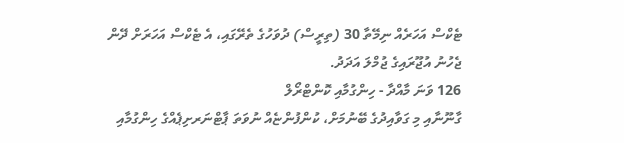ޓެކްސް އަހަރެއް ނިމޭތާ 30 (ތިރީސް) ދުވަހުގެ ތެރޭގައި، އެ ޓެކްސް އަހަރަށް ދޭން ޖެހުނު އުޖޫރައިގެ ޖުމްލަ އަދަދު.
126 ވަނަ މާއްދާ - ހިންގުމާއި ކޮންޓްރޯލް
ގާނޫނާއި މި ގަވާއިދުގެ ބޭނުމަށް، ކުންފުންޏެއް ނުވަތަ ޕާޓްނަރށިޕެއްގެ ހިންގުމާއި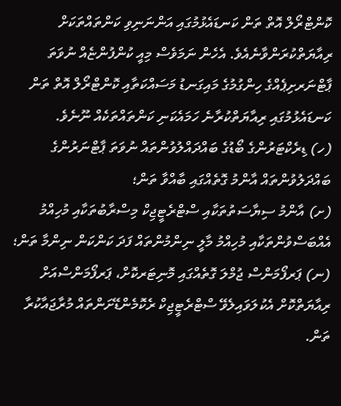ކޮންޓްރޯލް އޮތް ތަން ކަނޑައެޅުމުގައި އަންނަނިވި ކަންތައްތަކަށް ރިއާޔަތްކުރަންވާނެއެވެ. އެހެން ނަމަވެސް މިއީ ކުންފުންޏެއް ނުވަތަ ޕާޓްނަރށިޕެއްގެ ހިންގުމުގެ މައިގަނޑު މަސައްކަތާއި ކޮންޓްރޯލް އޮތް ތަން ކަނޑައެޅުމުގައި ރިއާޔަތްކުރާނެ ހަމައެކަނި ކަންތައްތަކެއް ނޫނެވެ.
(ހ) ޑިރެކްޓަރުންގެ ބޯޑުގެ ބައްދައްލުވުންތައް ނުވަތަ ޕާޓްނަރުންގެ ބައްދަލުވުންތައް އާންމު ގޮތެއްގައި ބާއްވާ ތަން؛
(ށ) އާންމު ސިޔާސަތުތަކާއި ސްޓްރެޓީޖިކް މިސްރާބުތަކާއި މުހިއްމު އެއްބަސްވުންތަކާއި މުހިއްމު މާލީ ނިންމުންތައް ފަދަ ކަންކަން ނިންމާ ތަން؛
(ނ) ޕަރފޯމަންސް ޖުމްލަ ގޮތެއްގައި މޮނިޓަރކޮށް، ޕަރފޯމަންސްއަށް ރިއާޔަތްކޮށް އެކުލަވައިލެވޭ ސްޓްރެޓީޖިކް ރެކޮމެންޑޭށަންތައް މުރާޖައާކުރާ ތަން.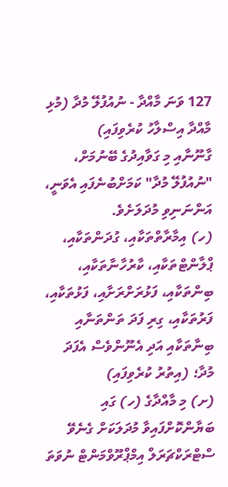127 ވަނަ މާއްދާ - ނުއުފުލޭ މުދާ (މުޅި މާއްދާ އިސްލާހު ކުރެވިފައި)
ގާނޫނާއި މި ގަވާއިދުގެ ބޭނުމަށް، "ނުއުފުލޭ މުދާ" ކަމަށްބުނެފައި އެވަނީ، އަންނަނިވި މުދަލަށެވެ.
(ހ) އިމާރާތްތަކާއި، ގުދަންތަކާއި، ޕްލާންޓްތަކާއި، ކާރުހާނާތަކާއި، ބިންތަކާއި، ފަޅުރަށްރަށާއި، ފަޅުތަކާއި، ފަރުތަކާއި، ގިރި ފަދަ ތަންތަނާއި ބިނާތަކާއި އަދި އެނޫންވެސް އެފަދަ މުދާ؛ (އިތުރު ކުރެވިފައި)
(ށ) މި މާއްދާގެ (ހ) ގައި ބަޔާންކޮށްފައިވާ މުދަލަކަށް ގެނެވޭ ސްޓްރަކްޗަރަލް އިމްޕްރޫވްމަންޓް ނުވަތަ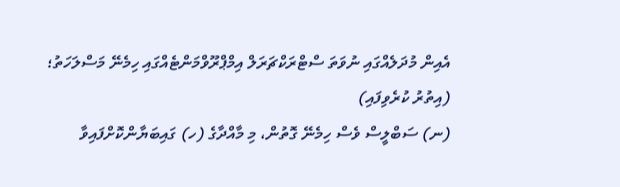އެއިން މުދަލެއްގައި ނުވަތަ ސްޓްރަކްޗަރަލް އިމްޕްރޫވްމަންޓެއްގައި ހިމެނޭ މަސްލަހަތު؛ (އިތުރު ކުރެވިފައި)
(ނ) ސަބްލީސް ވެސް ހިމެނޭ ގޮތުން، މި މާއްދާގެ (ހ) ގައިބަޔާންކޮށްފައިވާ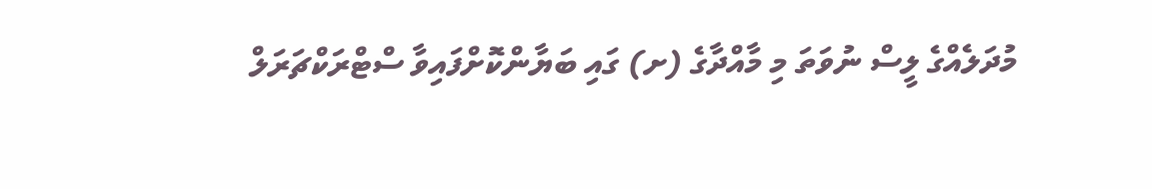މުދަލެއްގެ ލީސް ނުވަތަ މި މާއްދާގެ (ށ) ގައި ބަޔާންކޮށްފައިވާ ސްޓްރަކްޗަރަލް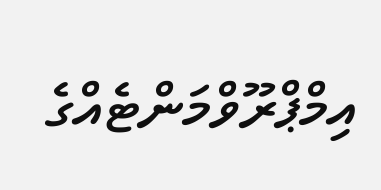އިމްޕްރޫވްމަންޓެއްގެ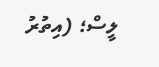ލީސް؛ (އިތުރު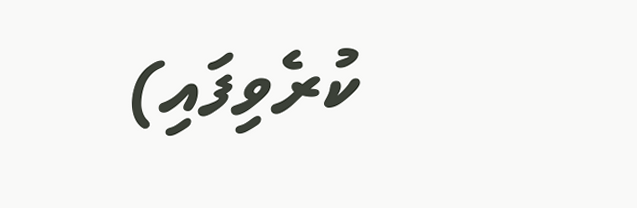ކުރެވިފައި)